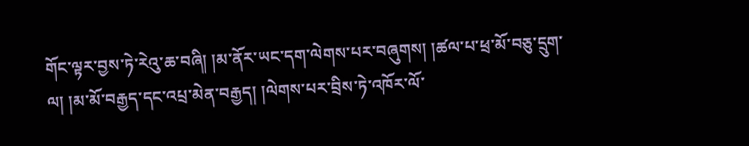གོང་ལྟར་བྱས་ཏེ་རེའུ་ཆ་བཞི། །མ་ནོར་ཡང་དག་ལེགས་པར་བཞུགས། །ཚལ་པ་ཕྲ་མོ་བཅུ་དྲུག་ལ། །མ་མོ་བརྒྱད་དང་འཔྲ་མེན་བརྒྱད། །ལེགས་པར་བྲིས་ཏེ་འཁོར་ལོ་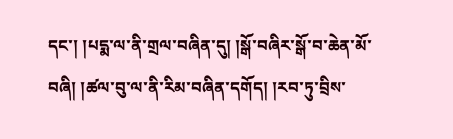དང་། །པདྨ་ལ་ནི་གྲལ་བཞིན་དུ། །སྒོ་བཞིར་སྒོ་བ་ཆེན་མོ་བཞི། །ཚལ་བུ་ལ་ནི་རིམ་བཞིན་དགོད། །རབ་ཏུ་བྲིས་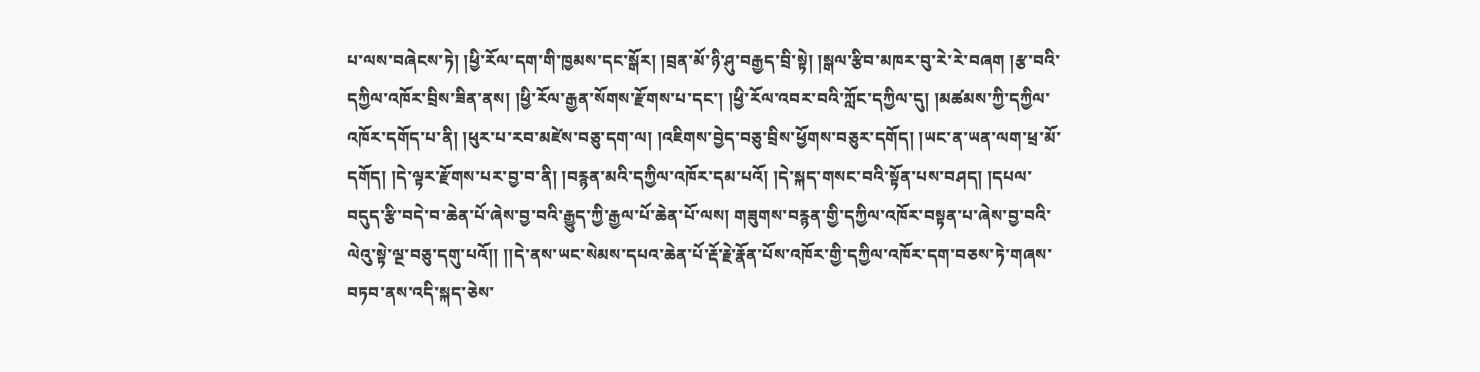པ་ལས་བཞེངས་ཏེ། །ཕྱི་རོལ་དག་གི་ཁྱམས་དང་སྒོར། །བྲན་མོ་ཉི་ཤུ་བརྒྱད་བྲི་སྟེ། །སྒལ་རྩིབ་མཁར་བུ་རེ་རེ་བཞག །རྩ་བའི་དཀྱིལ་འཁོར་བྲིས་ཟིན་ནས། །ཕྱི་རོལ་རྒྱན་སོགས་རྫོགས་པ་དང་། །ཕྱི་རོལ་འབར་བའི་ཀློང་དཀྱིལ་དུ། །མཚམས་ཀྱི་དཀྱིལ་འཁོར་དགོད་པ་ནི། །ཕུར་པ་རབ་མཛེས་བཅུ་དག་ལ། །འཇིགས་བྱེད་བཅུ་བྲིས་ཕྱོགས་བཅུར་དགོད། །ཡང་ན་ཡན་ལག་ཕྲ་མོ་དགོད། །དེ་ལྟར་རྫོགས་པར་བྱ་བ་ནི། །བརྙན་མའི་དཀྱིལ་འཁོར་དམ་པའོ། །དེ་སྐད་གསང་བའི་སྟོན་པས་བཤད། །དཔལ་བདུད་རྩི་བདེ་བ་ཆེན་པོ་ཞེས་བྱ་བའི་རྒྱུད་ཀྱི་རྒྱལ་པོ་ཆེན་པོ་ལས། གཟུགས་བརྙན་གྱི་དཀྱིལ་འཁོར་བསྟན་པ་ཞེས་བྱ་བའི་ལེའུ་སྟེ་ལྔ་བཅུ་དགུ་པའོ།། །།དེ་ནས་ཡང་སེམས་དཔའ་ཆེན་པོ་རྡོ་རྗེ་རྣོན་པོས་འཁོར་གྱི་དཀྱིལ་འཁོར་དག་བཅས་ཏེ་གཞས་བཏབ་ནས་འདི་སྐད་ཅེས་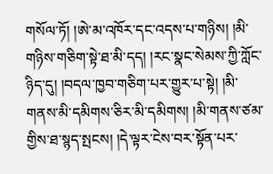གསོལ་ཏོ། །ཨེ་མ་འཁོར་དང་འདས་པ་གཉིས། །མི་གཉིས་གཅིག་སྟེ་ཐ་མི་དད། །རང་སྣང་སེམས་ཀྱི་ཀློང་ཉིད་དུ། །བདལ་ཁྱབ་གཅིག་པར་གྱུར་པ་སྟེ། །མི་གནས་མི་དམིགས་ཅིར་མི་དམིགས། །མི་གནས་ཙམ་གྱིས་ཐ་སྙད་སྤངས། །དེ་ལྟར་ངེས་བར་སྟོན་པར་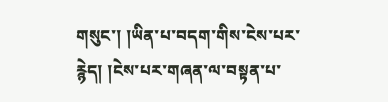གསུང་། །ཡིན་པ་བདག་གིས་ངེས་པར་རྙེད། །ངེས་པར་གཞན་ལ་བསྟན་པ་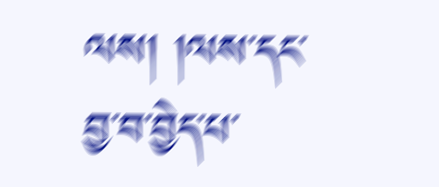ལས། །ལས་དང་བྱ་བ་བྱེད་པ་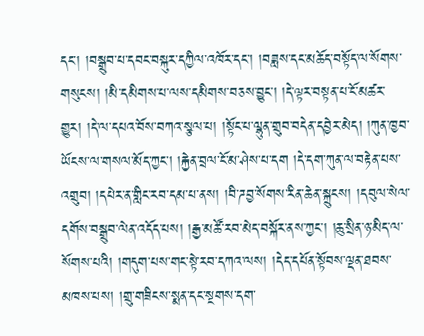དང་། །བསྒྲུབ་པ་དབང་བསྐུར་དཀྱིལ་འཁོར་དང་། །བཟླས་དང་མཆོད་བསྟོད་ལ་སོགས་གསུངས། །མི་དམིགས་པ་ལས་དམིགས་བཅས་བྱུང་། །དེ་ལྟར་བསྟན་པ་ངོ་མཚར་གྱུར། །དེ་ལ་དཔའ་བོས་བཀའ་སྩལ་པ། །སྟོང་པ་ལྷུན་གྲུབ་བདེན་དབྱེར་མེད། །ཀུན་ཁྱབ་ཡོངས་ལ་གསལ་མོད་ཀྱང་། །རྐྱེན་བྲལ་ངོ་མ་ཤེས་པ་དག །དེ་དག་ཀུན་ལ་བརྟེན་པས་འགྲུབ། །དཔེར་ན་གླིང་རབ་དམ་པ་ནས། །བི་ཌབྱ་སོགས་རིན་ཆེན་སྐྲུངས། །དབུལ་སེལ་དགོས་བསྒྲུབ་ལེན་འདོད་པས། །རྒྱ་མཚོ་རབ་མེད་བསྐོར་ནས་ཀྱང་། །ཆུ་སྲིན་ཉ་མིད་ལ་སོགས་པའི། །གདུག་པས་གང་སྟེ་རབ་དཀའ་ལས། །དེད་དཔོན་སྟོབས་ལྡན་ཐབས་མཁས་པས། །གྲུ་གཟིངས་སྨན་དང་སྔགས་དག་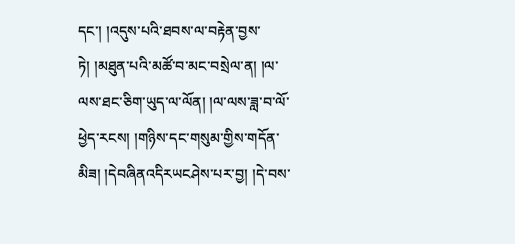དང་། །འདུས་པའི་ཐབས་ལ་བརྟེན་བྱས་ཏེ། །མཐུན་པའི་མཚོ་བ་མང་བསྲེལ་ན། །ལ་ལས་ཐང་ཅིག་ཡུད་ལ་ལོན། །ལ་ལས་ཟླ་བ་ལོ་ཕྱེད་རངས། །གཉིས་དང་གསུམ་གྱིས་གདོན་མིཟ། །དེབཞིནའདིརཡངཤེས་པར་བྱ། །དེ་བས་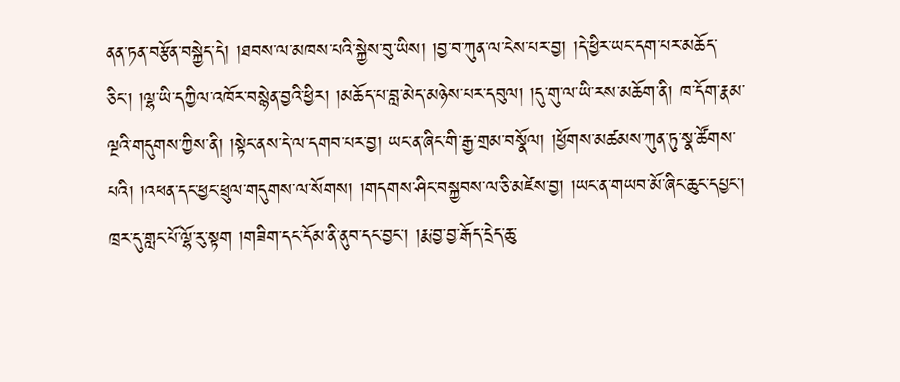ནན་ཏན་བརྩོན་བསྐྱེད་དེ། །ཐབས་ལ་མཁས་པའི་སྐྱེས་བུ་ཡིས། །བྱ་བ་ཀུན་ལ་ངེས་པར་བྱ། །དེ་ཕྱིར་ཡང་དག་པར་མཆོད་ཅིང་། །ལྷ་ཡི་དཀྱིལ་འཁོར་བསྙེན་བྱའི་ཕྱིར། །མཆོད་པ་བླ་མེད་མཉེས་པར་དབུལ། །དུ་གུ་ལ་ཡི་རས་མཆོག་ནི། ཁ་དོག་རྣམ་ལྔའི་གདུགས་ཀྱིས་ནི། །སྟེང་ནས་དེ་ལ་དགབ་པར་བྱ། ཡང་ན་ཞིང་གི་རྒྱ་གྲམ་བསྣོལ། །ཕྱོགས་མཚམས་ཀུན་ཏུ་སྣ་ཚོགས་པའི། །འཕན་དང་ཕྱང་ཕྲུལ་གདུགས་ལ་སོགས། །གདགས་ཤིང་བསྐྱབས་ལ་ཅི་མཛེས་བྱ། །ཡང་ན་གཡབ་མོ་ཞིང་ཆུང་དཔྱང་། ཁྲར་དུ་གླང་པོ་ལྷོ་རུ་སྟག །གཟིག་དང་དོམ་ནི་ནུབ་དང་བྱང་། །རྨ་བྱ་བྱ་རྒོད་དྲེད་ཆུ་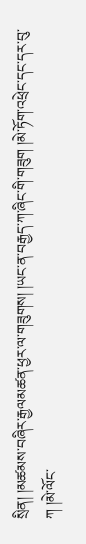སྲིན། །མཚམས་བཞིར་རྒྱལམཚན་ཕྱར་ལ་གཟུགས། །ཡང་ན་བརྒྱད་ཀ་ཞིང་གི་གཟུག །མེ་ཏོག་འཕྲེང་དང་དར་བུ་ཀ །མེ་ལོང་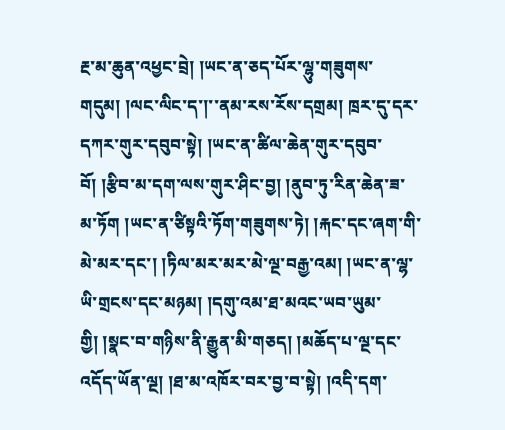རྔ་མ་ཆུན་འཕྱང་བྲེ། །ཡང་ན་ཅད་པོར་ལྷུ་གཟུགས་གདུམ། །ལང་ལིང་ད་།་་ནམ་རས་རོས་དགྲམ། ཁྲར་དུ་དར་དཀར་གུར་དབུབ་སྟེ། །ཡང་ན་ཚིལ་ཆེན་གུར་དབུབ་བོ། །རྩིབ་མ་དག་ལས་གུར་ཤིང་བྱ། །ནུབ་ཏུ་རིན་ཆེན་ཟ་མ་ཏོག །ཡང་ན་ཙིསྟའི་ཏོག་གཟུགས་ཏེ། །རྐང་དང་ཞག་གི་མེ་མར་དང་། །ཏིལ་མར་མར་མེ་ལྔ་བརྒྱ་འམ། །ཡང་ན་ལྷ་ཡི་གྲངས་དང་མཉམ། །དགུ་འམ་ཐ་མའང་ཡབ་ཡུམ་གྱི། །སྣང་བ་གཉིས་ནི་རྒྱུན་མི་གཅད། །མཆོད་པ་ལྔ་དང་འདོད་ཡོན་ལྔ། །ཐ་མ་འཁོར་བར་བྱ་བ་སྟེ། །འདི་དག་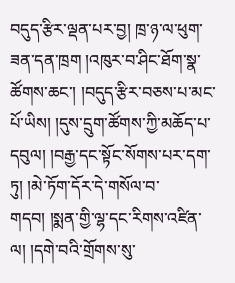བདུད་རྩིར་ལྡན་པར་བྱ། ཁྲ་ཉ་ལ་ཕུག་ཟན་དན་ཁྲག །འཁུར་བ་ཤིང་ཐོག་སྣ་ཚོགས་ཆང་། །བདུད་རྩིར་བཅས་པ་མང་པོ་ཡིས། །དུས་དྲུག་ཚོགས་ཀྱི་མཆོད་པ་དབུལ། །བརྒྱ་དང་སྟོང་སོགས་པར་དག་ཏུ། །མེ་ཏོག་དོར་དེ་གསོལ་བ་གདབ། །སྨན་གྱི་ལྷ་དང་རིགས་འཛིན་ལ། །དགེ་བའི་གྲོགས་སུ་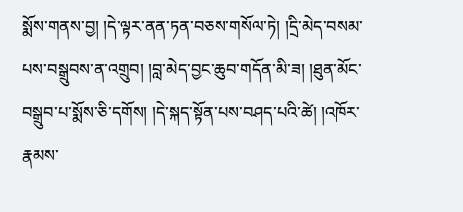སྨོས་གནས་བྱ། །དེ་ལྟར་ནན་ཏན་བཅས་གསོལ་ཏེ། །དྲི་མེད་བསམ་པས་བསྒྲུབས་ན་འགྲུབ། །བླ་མེད་བྱང་ཆུབ་གདོན་མི་ཟ། །ཐུན་མོང་བསྒྲུབ་པ་སྨོས་ཅི་དགོས། །དེ་སྐད་སྟོན་པས་བཤད་པའི་ཚེ། །འཁོར་རྣམས་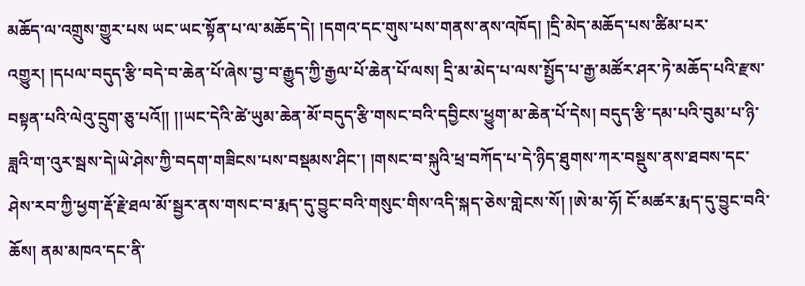མཆོད་ལ་འགྲུས་གྱུར་པས ཡང་ཡང་སྟོན་པ་ལ་མཆོད་དེ། །དགའ་དང་གུས་པས་གནས་ནས་འཁོད། །དྲི་མེད་མཆོད་པས་ཚིམ་པར་འགྱུར། །དཔལ་བདུད་རྩི་བདེ་བ་ཆེན་པོ་ཞེས་བྱ་བ་རྒྱུད་ཀྱི་རྒྱལ་པོ་ཆེན་པོ་ལས། དྲི་མ་མེད་པ་ལས་སྤྱོད་པ་རྒྱ་མཚོར་ཤར་ཏེ་མཆོད་པའི་རྫས་བསྟན་པའི་ལེའུ་དྲུག་ཅུ་པའོ།། །།ཡང་དེའི་ཚེ་ཡུམ་ཆེན་མོ་བདུད་རྩི་གསང་བའི་དབྱིངས་ཕྱུག་མ་ཆེན་པོ་དེས། བདུད་རྩི་དམ་པའི་བུམ་པ་ཉི་ཟླའི་ག་འུར་སྦས་དེ།ཡེ་ཤེས་ཀྱི་བདག་གཟིངས་པས་བསྡམས་ཤིང་། །གསང་བ་སྐུའི་ཕྲ་བཀོད་པ་དེ་ཉིད་ཐུགས་ཀར་བསྡུས་ནས་ཐབས་དང་ཤེས་རབ་ཀྱི་ཕྱག་རྡོ་རྗེ་ཐལ་མོ་སྦྱར་ནས་གསང་བ་རྨད་དུ་བྱུང་བའི་གསུང་གིས་འདི་སྐད་ཅེས་གླེངས་སོ། །ཨེ་མ་ཧོ། ངོ་མཚར་རྨད་དུ་བྱུང་བའི་ཆོས། ནམ་མཁའ་དང་ནི་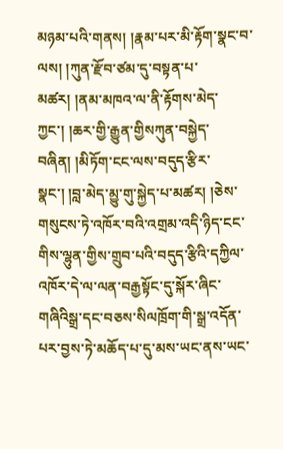མཉམ་པའི་གནས། །རྣམ་པར་མི་རྟོག་སྣང་བ་ལས། །ཀུན་རྫོབ་ཙམ་དུ་བསྟན་པ་མཚར། །ནམ་མཁའ་ལ་ནི་རྟོགས་མེད་ཀྱང་། །ཆར་གྱི་རྒྱུན་གྱིསཀུན་བསྐྱེད་བཞིན། །མིཏོག་ངང་ལས་བདུད་རྩིར་སྣང་། །བླ་མེད་མྱུ་གུ་སྐྱེད་པ་མཚར། །ཅེས་གསུངས་ཏེ་འཁོར་བའི་འགྲམ་འདི་ཉིད་ངང་གིས་ལྷུན་གྱིས་གྲུབ་པའི་བདུད་རྩིའི་དཀྱིལ་འཁོར་དེ་ལ་ལན་བརྒྱསྟོང་དུ་སྐོར་ཞིང་གཞིའིསྒྲ་དང་བཅས་སིལཁྲོག་གི་སྒྲ་འདོན་པར་བྱས་ཏེ་མཆོད་པ་དུ་མས་ཡང་ནས་ཡང་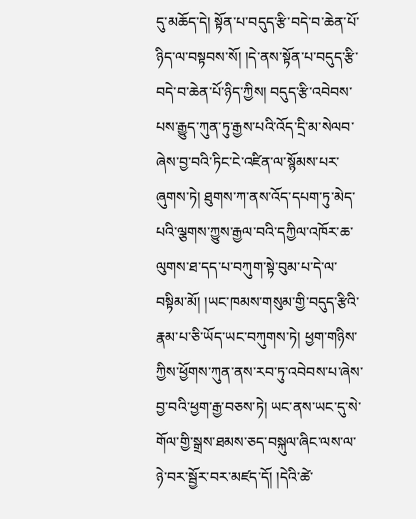དུ་མཆོད་དེ། སྟོན་པ་བདུད་རྩི་བདེ་བ་ཆེན་པོ་ཉིད་ལ་བསྟབས་སོ། །དེ་ནས་སྟོན་པ་བདུད་རྩི་བདེ་བ་ཆེན་པོ་ཉིད་ཀྱིས། བདུད་རྩི་འབེབས་པས་རྒྱུད་ཀུན་ཏུ་རྒྱས་པའི་འོད་དྲི་མ་སེལབ་ཞེས་བྱ་བའི་ཏིང་ངེ་འཛིན་ལ་སྙོམས་པར་ཞུགས་ཏེ། ཐུགས་ཀ་ནས་འོད་དཔག་ཏུ་མེད་པའི་ལྕགས་ཀྱུས་རྒྱལ་བའི་དཀྱིལ་འཁོར་ཆ་ལུགས་ཐ་དད་པ་བཀུག་སྟེ་བུམ་པ་དེ་ལ་བསྟིམ་མོ། །ཡང་ཁམས་གསུམ་གྱི་བདུད་རྩིའི་རྣམ་པ་ཅི་ཡོད་ཡང་བཀུགས་ཏེ། ཕྱག་གཉིས་ཀྱིས་ཕྱོགས་ཀུན་ནས་རབ་ཏུ་འབེབས་པ་ཞེས་བྱ་བའི་ཕྱག་རྒྱ་བཅས་ཏེ། ཡང་ནས་ཡང་དུ་སེ་གོལ་གྱི་སྒྲས་ཐམས་ཅད་བསྐུལ་ཞིང་ལས་ལ་ཉེ་བར་སྦྱོར་བར་མཛད་དོ། །དེའི་ཚེ་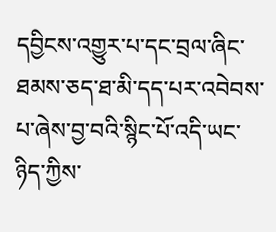དབྱིངས་འགྱུར་པ་དང་བྲལ་ཞིང་ཐམས་ཅད་ཐ་མི་དད་པར་འབེབས་པ་ཞེས་བྱ་བའི་སྙིང་པོ་འདི་ཡང་ཉིད་ཀྱིས་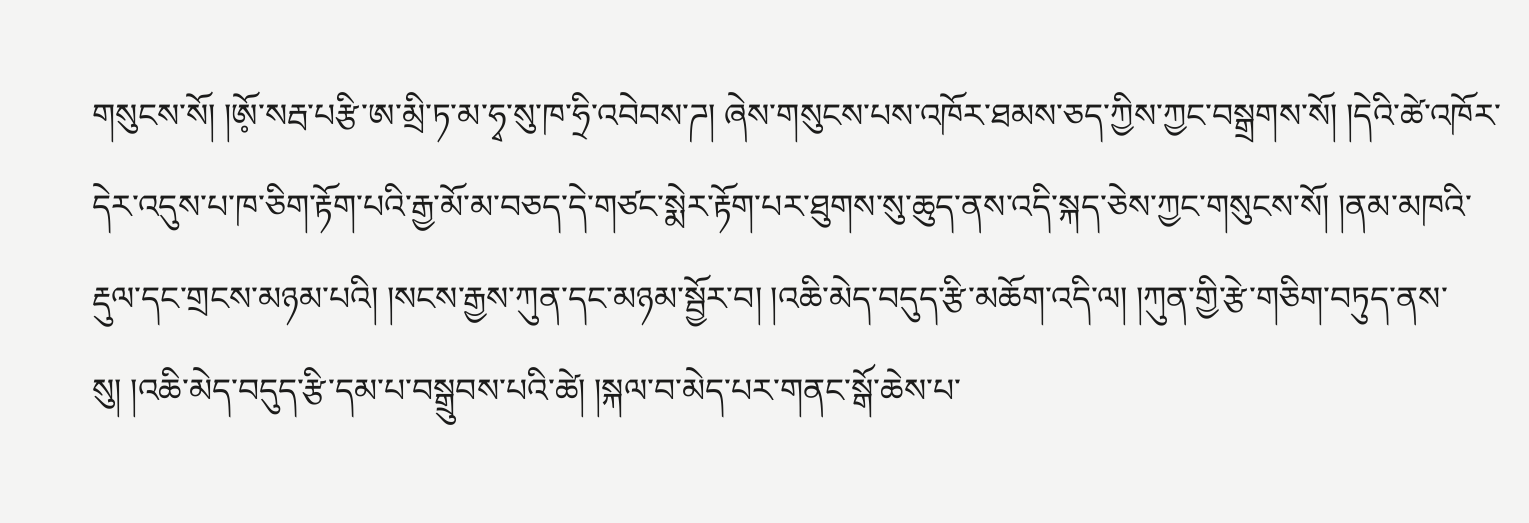གསུངས་སོ། །ཨོ༷་སརྦ་པརྩི་ཨ་མྲི་ཏ་མ་ཧྭ་སུ་ཁ་ཧྲི་འབེབས་ཌ། ཞེས་གསུངས་པས་འཁོར་ཐམས་ཅད་ཀྱིས་ཀྱང་བསྒྲགས་སོ། །དེའི་ཚེ་འཁོར་དེར་འདུས་པ་ཁ་ཅིག་རྟོག་པའི་རྒྱ་མོ་མ་བཅད་དེ་གཙང་སྨེར་རྟོག་པར་ཐུགས་སུ་ཆུད་ནས་འདི་སྐད་ཅེས་ཀྱང་གསུངས་སོ། །ནམ་མཁའི་རྡུལ་དང་གྲངས་མཉམ་པའི། །སངས་རྒྱས་ཀུན་དང་མཉམ་སྦྱོར་བ། །འཆི་མེད་བདུད་རྩི་མཆོག་འདི་ལ། །ཀུན་གྱི་རྩེ་གཅིག་བཏུད་ནས་སུ། །འཆི་མེད་བདུད་རྩི་དམ་པ་བསྒྲུབས་པའི་ཚེ། །སྐལ་བ་མེད་པར་གནང་སྒོ་ཆེས་པ་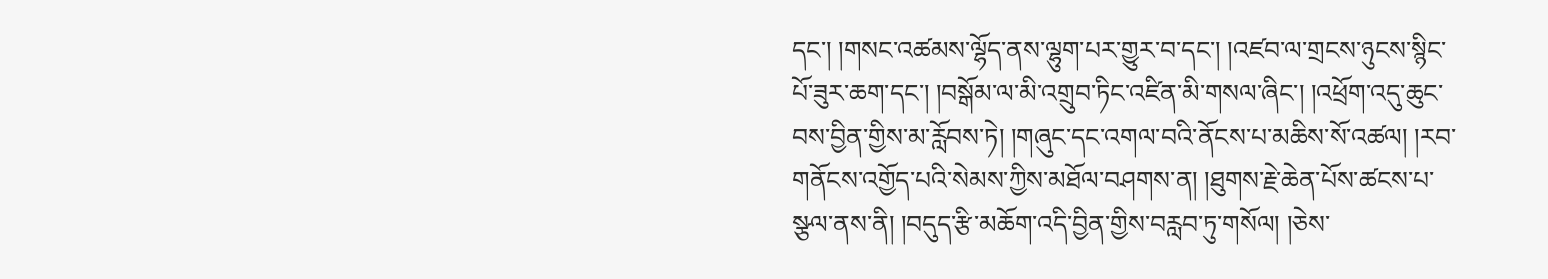དང་། །གསང་འཚམས་ལྷོད་ནས་ལྷུག་པར་གྱུར་བ་དང་། །འཛབ་ལ་གྲངས་ཉུངས་སྙིང་པོ་ཟུར་ཆག་དང་། །བསྒོམ་ལ་མི་འགྲུབ་ཏིང་འཛིན་མི་གསལ་ཞིང་། །འཕྲོག་འདུ་ཆུང་བས་བྱིན་གྱིས་མ་རློབས་ཏེ། །གཞུང་དང་འགལ་བའི་ནོངས་པ་མཆིས་སོ་འཚལ། །རབ་གནོངས་འགྱོད་པའི་སེམས་ཀྱིས་མཐོལ་བཤགས་ན། །ཐུགས་རྗེ་ཆེན་པོས་ཚངས་པ་སྩལ་ནས་ནི། །བདུད་རྩི་མཆོག་འདི་བྱིན་གྱིས་བརླབ་ཏུ་གསོལ། །ཅེས་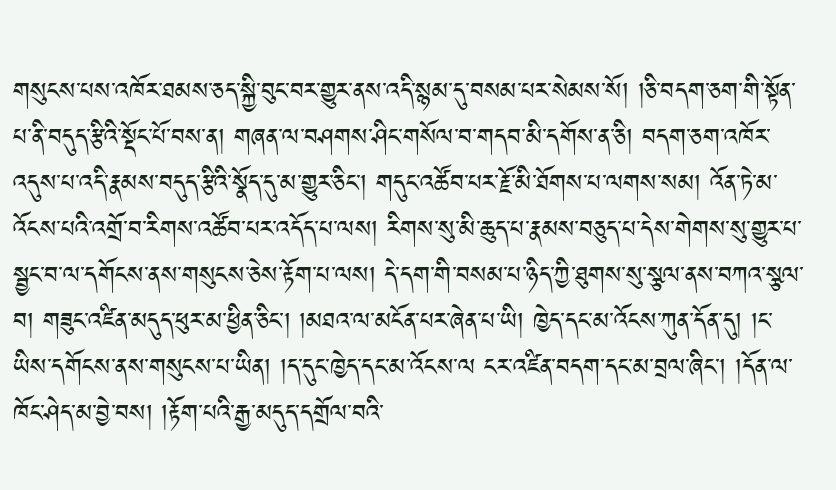གསུངས་པས་འཁོར་ཐམས་ཅད་སྐྱི་བུང་བར་གྱུར་ནས་འདི་སྙམ་དུ་བསམ་པར་སེམས་སོ། །ཅི་བདག་ཅག་གི་སྟོན་པ་ནི་བདུད་རྩིའི་སྡོང་པོ་བས་ན། གཞན་ལ་བཤགས་ཤིང་གསོལ་བ་གདབ་མི་དགོས་ན་ཅི། བདག་ཅག་འཁོར་འདུས་པ་འདི་རྣམས་བདུད་རྩིའི་སྣོད་དུ་མ་གྱུར་ཅིང་། གདུང་འཚོབ་པར་རྗོ་མི་ཐོགས་པ་ལགས་སམ། འོན་ཏེ་མ་འོངས་པའི་འགྲོ་བ་རིགས་འཚོབ་པར་འདོད་པ་ལས། རིགས་སུ་མི་ཆུད་པ་རྣམས་བཅུད་པ་དེས་གེགས་སུ་གྱུར་པ་སྦྱང་བ་ལ་དགོངས་ནས་གསུངས་ཅེས་རྟོག་པ་ལས། དེ་དག་གི་བསམ་པ་ཉིད་ཀྱི་ཐུགས་སུ་སྩལ་ནས་བཀའ་སྩལ་བ། གཟུང་འཛིན་མདུད་ཕུར་མ་ཕྱིན་ཅིང་། །མཐའ་ལ་མངོན་པར་ཞེན་པ་ཡི། ཁྱེད་དང་མ་འོངས་ཀུན་དོན་དུ། །ང་ཡིས་དགོངས་ནས་གསུངས་པ་ཡིན། །ད་དུང་ཁྱེད་དང་མ་འོངས་ལ ངར་འཛིན་བདག་དང་མ་བྲལ་ཞིང་། །དོན་ལ་ཁོང་ཤེད་མ་བྱེ་བས། །རྟོག་པའི་རྒྱ་མདུད་དགྲོལ་བའི་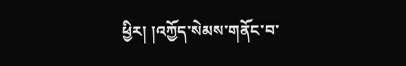ཕྱིར། །འཀྱོད་སེམས་གནོང་བ་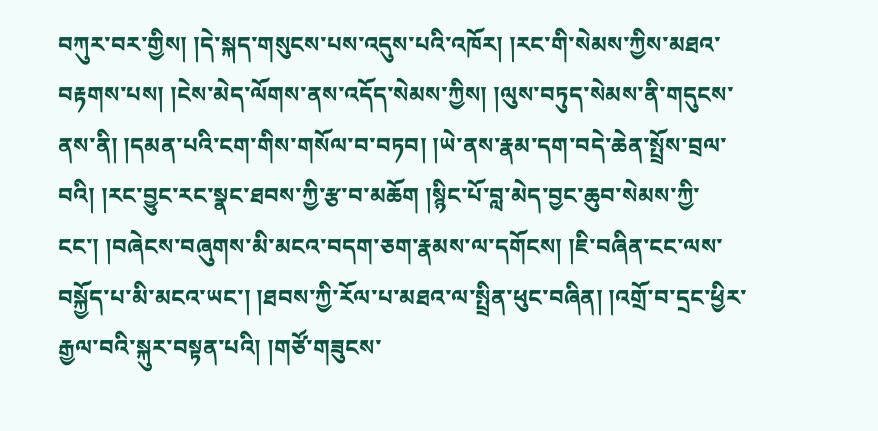བཀུར་བར་གྱིས། །དེ་སྐད་གསུངས་པས་འདུས་པའི་འཁོར། །རང་གི་སེམས་ཀྱིས་མཐའ་བརྟགས་པས། །ངེས་མེད་ལོགས་ནས་འདོད་སེམས་ཀྱིས། །ལུས་བཏུད་སེམས་ནི་གདུངས་ནས་ནི། །དམན་པའི་ངག་གིས་གསོལ་བ་བཏབ། །ཡེ་ནས་རྣམ་དག་བདེ་ཆེན་སྤྲོས་བྲལ་བའི། །རང་བྱུང་རང་སྣང་ཐབས་ཀྱི་རྩ་བ་མཆོག །སྙིང་པོ་བླ་མེད་བྱང་ཆུབ་སེམས་ཀྱི་ངང་། །བཞེངས་བཞུགས་མི་མངའ་བདག་ཅག་རྣམས་ལ་དགོངས། །ཇི་བཞིན་ངང་ལས་བསྐྱོད་པ་མི་མངའ་ཡང་། །ཐབས་ཀྱི་རོལ་པ་མཐའ་ལ་སྤྲིན་ཕུང་བཞིན། །འགྲོ་བ་དྲང་ཕྱིར་རྒྱལ་བའི་སྐུར་བསྟན་པའི། །གཙོ་གཟུངས་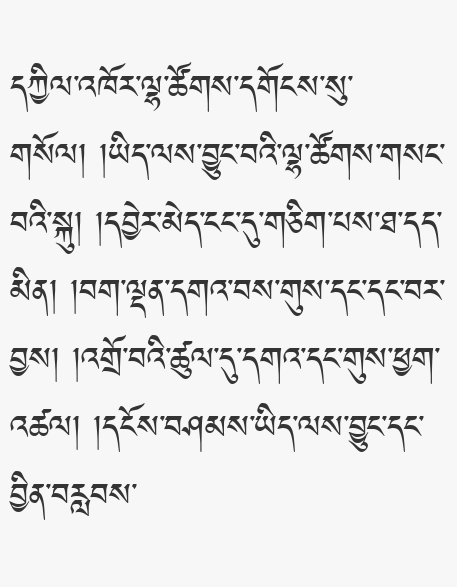དཀྱིལ་འཁོར་ལྷ་ཚོགས་དགོངས་སུ་གསོལ། །ཡིད་ལས་བྱུང་བའི་ལྷ་ཚོགས་གསང་བའི་སྐུ། །དབྱེར་མེད་ངང་དུ་གཅིག་པས་ཐ་དད་མིན། །བག་ལྡན་དགའ་བས་གུས་དང་དང་བར་བྱས། །འགྲོ་བའི་ཚུལ་དུ་དགའ་དང་གུས་ཕྱག་འཚལ། །དངོས་བཤམས་ཡིད་ལས་བྱུང་དང་བྱིན་བརླབས་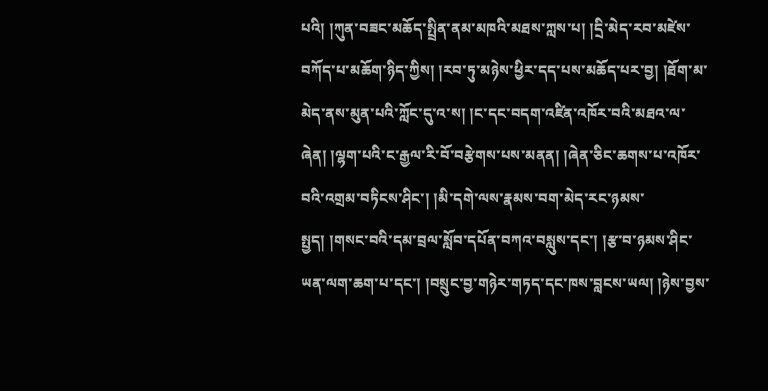པའི། །ཀུན་བཟང་མཆོད་སྤྲིན་ནམ་མཁའི་མཐས་ཀླས་པ། །དྲི་མེད་རབ་མཛེས་བཀོད་པ་མཆོག་ཉིད་ཀྱིས། །རབ་ཏུ་མཉེས་ཕྱིར་དད་པས་མཆོད་པར་བྱ། །ཐོག་མ་མེད་ནས་མུན་པའི་ཀློང་དུ་འ་ས། །ང་དང་བདག་འཛིན་འཁོར་བའི་མཐའ་ལ་ཞེན། །ལྷག་པའི་ང་རྒྱལ་རི་བོ་བརྩེགས་པས་མནན། །ཞེན་ཅིང་ཆགས་པ་འཁོར་བའི་འགྲམ་བཏིངས་ཤིང་། །མི་དགེ་ལས་རྣམས་བག་མེད་རང་ཉམས་སྤྱད། །གསང་བའི་དམ་བྲལ་སློབ་དཔོན་བཀའ་བསླུས་དང་། །རྩ་བ་ཉམས་ཤིང་ཡན་ལག་ཆག་པ་དང་། །བསྲུང་བྱ་གཉེར་གཏད་དང་ཁས་བླངས་ཡལ། །ཉེས་བྱས་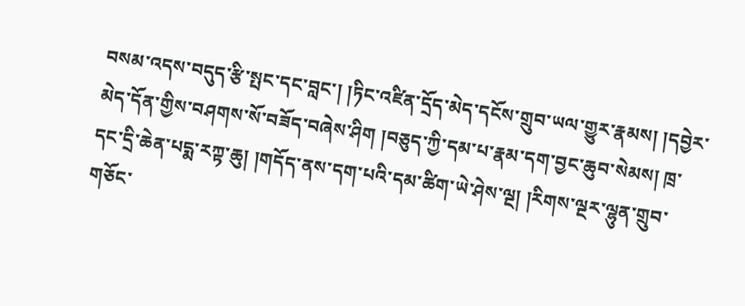བསམ་འདས་བདུད་རྩི་སྤང་དང་བླང་། །ཏིང་འཛིན་དྲོད་མེད་དངོས་གྲུབ་ཡལ་གྱུར་རྣམས། །དབྱེར་མེད་དོན་གྱིས་བཤགས་སོ་བཟོད་བཞེས་ཤིག །བཅུད་ཀྱི་དམ་པ་རྣམ་དག་བྱང་ཆུབ་སེམས། ཁྲ་དང་དྲི་ཆེན་པདྨ་རཀྟ་ཆུ། །གདོད་ནས་དག་པའི་དམ་ཚིག་ཡེ་ཤེས་ལྔ། །རིགས་ལྔར་ལྷུན་གྲུབ་གཅོང་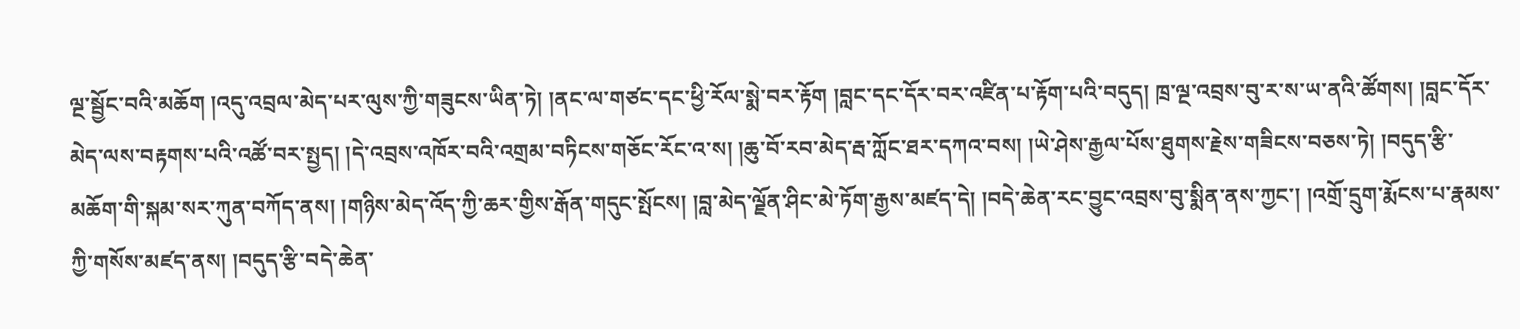ལྔ་སྦྱོང་བའི་མཆོག །འདུ་འབྲལ་མེད་པར་ལུས་ཀྱི་གཟུངས་ཡིན་ཏེ། །ནང་ལ་གཙང་དང་ཕྱི་རོལ་སྨེ་བར་རྟོག །བླང་དང་དོར་བར་འཛིན་པ་རྟོག་པའི་བདུད། ཁྲ་ལྔ་འབྲས་བུ་ར་ས་ཡ་ནའི་ཚོགས། །བླང་དོར་མེད་ལས་བརྟགས་པའི་འཚོ་བར་སྤྱད། །དེ་འབྲས་འཁོར་བའི་འགྲམ་བཏིངས་གཅོང་རོང་འ་ས། །ཆུ་བོ་རབ་མེད་རྦ་ཀློང་ཐར་དཀའ་བས། །ཡེ་ཤེས་རྒྱལ་པོས་ཐུགས་རྗེས་གཟིངས་བཅས་ཏེ། །བདུད་རྩི་མཆོག་གི་སྐམ་སར་ཀུན་བཀོད་ནས། །གཉིས་མེད་འོད་ཀྱི་ཆར་གྱིས་རྒོན་གདུང་སྤོངས། །བླ་མེད་ལྗོན་ཤིང་མེ་ཏོག་རྒྱས་མཛད་དེ། །བདེ་ཆེན་རང་བྱུང་འབྲས་བུ་སྨིན་ནས་ཀྱང་། །འགྲོ་དྲུག་རྨོངས་པ་རྣམས་ཀྱི་གསོས་མཛད་ནས། །བདུད་རྩི་བདེ་ཆེན་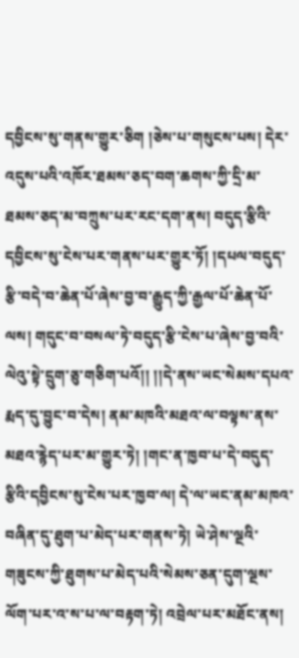དབྱིངས་སུ་གནས་གྱུར་ཅིག །ཅེས་པ་གསུངས་པས། དེར་འདུས་པའི་འཁོར་ཐམས་ཅད་བག་ཆགས་ཀྱི་དྲི་མ་ཐམས་ཅད་མ་བཀྲུས་པར་རང་དག་ནས། བདུད་རྩིའི་དབྱིངས་སུ་ངེས་པར་གནས་པར་གྱུར་ཏོ། །དཔལ་བདུད་རྩི་བདེ་བ་ཆེན་པོ་ཞེས་བྱ་བ་རྒྱུད་ཀྱི་རྒྱལ་པོ་ཆེན་པོ་ལས། གདུང་བ་བསལ་ཏེ་བདུད་རྩི་ངེས་པ་ཞེས་བྱ་བའི་ལེའུ་སྟེ་དྲུག་ཅུ་གཅིག་པའོ།། །།དེ་ནས་ཡང་སེམས་དཔའ་རྨད་དུ་བྱུང་བ་དེས། ནམ་མཁའི་མཐའ་ལ་བལྟས་ནས་མཐའ་རྙེད་པར་མ་གྱུར་ཏེ། །གང་ན་ཁྱབ་པ་དེ་བདུད་རྩིའི་དབྱིངས་སུ་ངེས་པར་ཁྱབ་ལ། དེ་ལ་ཡང་ནམ་མཁའ་བཞིན་དུ་ཐུག་པ་མེད་པར་གནས་ཏེ། ཡེ་ཤེས་ལྔའི་གཟུངས་ཀྱི་ཐུགས་པ་མེད་པའི་སེམས་ཅན་དུག་ལྔས་ལོག་པར་འ་ས་པ་ལ་བརྟག་ཏེ། འབྲེལ་པར་མཐོང་ནས།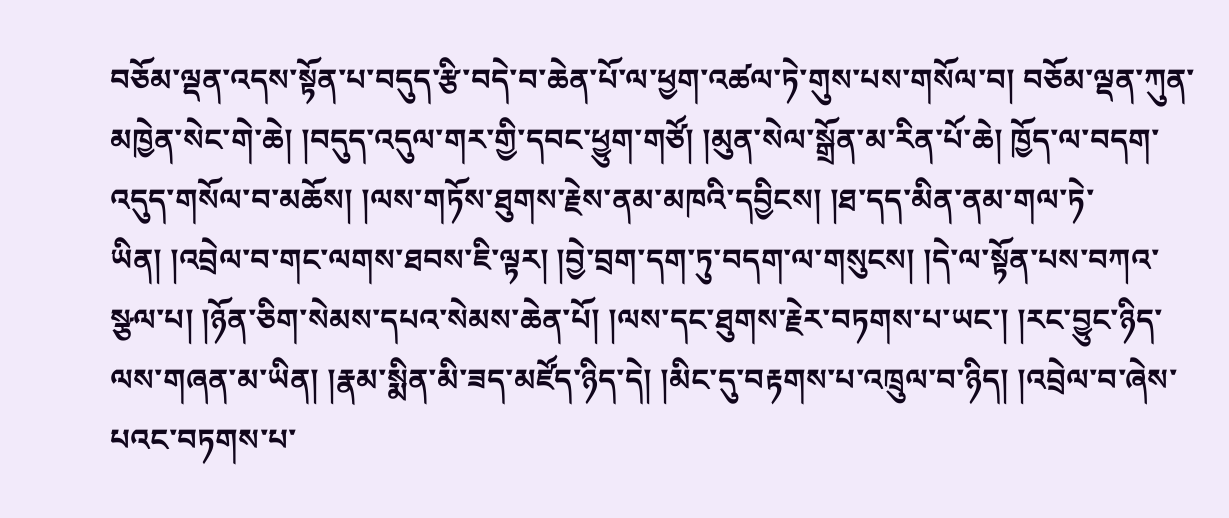བཅོམ་ལྡན་འདས་སྟོན་པ་བདུད་རྩི་བདེ་བ་ཆེན་པོ་ལ་ཕྱག་འཚལ་ཏེ་གུས་པས་གསོལ་བ། བཅོམ་ལྡན་ཀུན་མཁྱེན་སེང་གེ་ཆེ། །བདུད་འདུལ་གར་གྱི་དབང་ཕྱུག་གཙོ། །མུན་སེལ་སྒྲོན་མ་རིན་པོ་ཆེ། ཁྱོད་ལ་བདག་འདུད་གསོལ་བ་མཆོས། །ལས་གཏོས་ཐུགས་རྗེས་ནམ་མཁའི་དབྱིངས། །ཐ་དད་མིན་ནམ་གལ་ཏེ་ཡིན། །འབྲེལ་བ་གང་ལགས་ཐབས་ཇི་ལྟར། །བྱེ་བྲག་དག་ཏུ་བདག་ལ་གསུངས། །དེ་ལ་སྟོན་པས་བཀའ་སྩལ་པ། །ཉོན་ཅིག་སེམས་དཔའ་སེམས་ཆེན་པོ། །ལས་དང་ཐུགས་རྗེར་བཏགས་པ་ཡང་། །རང་བྱུང་ཉིད་ལས་གཞན་མ་ཡིན། །རྣམ་སྨིན་མི་ཟད་མཛོད་ཉིད་དེ། །མིང་དུ་བརྟགས་པ་འཁྲུལ་བ་ཉིད། །འབྲེལ་བ་ཞེས་པའང་བཏགས་པ་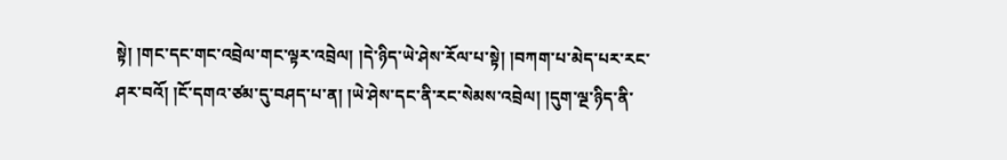སྟེ། །གང་དང་གང་འབྲེལ་གང་ལྟར་འབྲེལ། །དེ་ཉིད་ཡེ་ཤེས་རོལ་པ་སྟེ། །བཀག་པ་མེད་པར་རང་ཤར་བའོ། །ངོ་དགའ་ཙམ་དུ་བཤད་པ་ན། །ཡེ་ཤེས་དང་ནི་རང་སེམས་འབྲེལ། །དུག་ལྔ་ཉིད་ནི་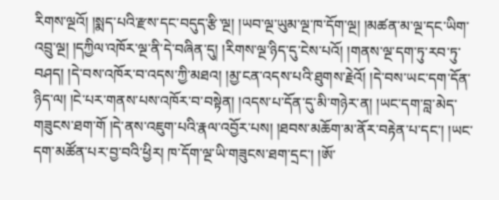རིགས་ལྔའོ། །སྨད་པའི་རྫས་དང་བདུད་རྩི་ལྔ། །ཡབ་ལྔ་ཡུམ་ལྔ་ཁ་དོག་ལྔ། །མཚན་མ་ལྔ་དང་ཡིག་འབྲུ་ལྔ། །དཀྱིལ་འཁོར་ལྔ་ནི་དེ་བཞིན་དུ། །རིགས་ལྔ་ཉིད་དུ་ངེས་པའོ། །གནས་ལྔ་དག་ཏུ་རབ་ཏུ་བཤད། །དེ་བས་འཁོར་བ་འདས་ཀྱི་མཐའ། །མྱ་ངན་འདས་པའི་ཐུགས་རྗེའོ། །དེ་བས་ཡང་དག་དོན་ཉིད་ལ། །ངེ་པར་གནས་པས་འཁོར་བ་བསྟེན། །འདས་པ་དོན་དུ་མི་གཉེར་ན། །ཡང་དག་བླ་མེད་གཟུངས་ཐག་གོ །དེ་ནས་འཇུག་པའི་རྣལ་འབྱོར་པས། །ཐབས་མཆོག་མ་ནོར་བརྟེན་པ་དང་། །ཡང་དག་མཚོན་པར་བྱ་བའི་ཕྱིར། ཁ་དོག་ལྔ་ཡི་གཟུངས་ཐག་དྲང་། །ཨོ་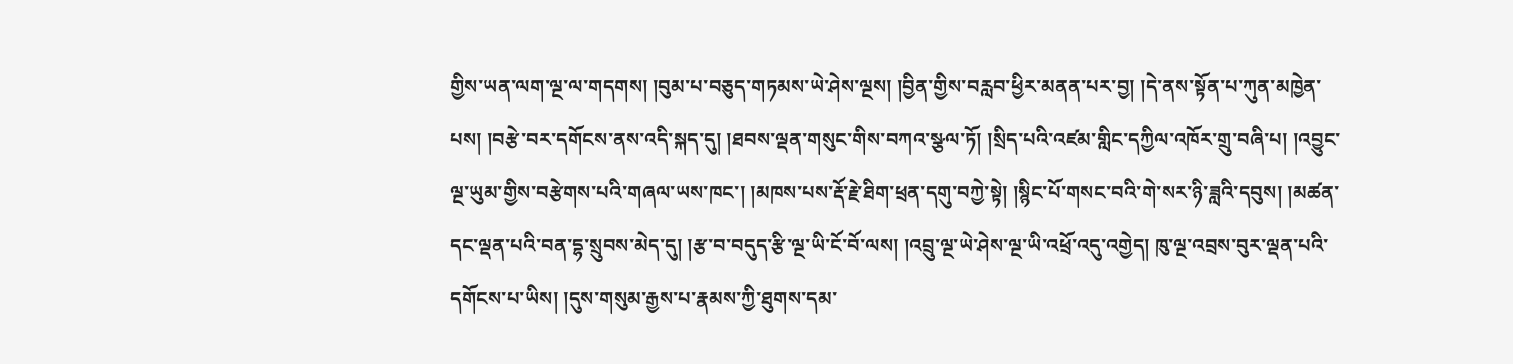གྱིས་ཡན་ལག་ལྔ་ལ་གདགས། །བུམ་པ་བཅུད་གཏམས་ཡེ་ཤེས་ལྔས། །བྱིན་གྱིས་བརླབ་ཕྱིར་མནན་པར་བྱ། །དེ་ནས་སྟོན་པ་ཀུན་མཁྱེན་པས། །བརྩེ་བར་དགོངས་ནས་འདི་སྐད་དུ། །ཐབས་ལྡན་གསུང་གིས་བཀའ་སྩལ་ཏོ། །སྲིད་པའི་འཛམ་གླིང་དཀྱིལ་འཁོར་གྲུ་བཞི་པ། །འབྱུང་ལྔ་ཡུམ་གྱིས་བརྩེགས་པའི་གཞལ་ཡས་ཁང་། །མཁས་པས་རྡོ་རྗེ་ཐིག་ཕྲན་དགུ་བཀྱེ་སྟེ། །སྙིང་པོ་གསང་བའི་གེ་སར་ཉི་ཟླའི་དབུས། །མཚན་དང་ལྡན་པའི་བན་དྷ་སྲུབས་མེད་དུ། །རྩ་བ་བདུད་རྩི་ལྔ་ཡི་ངོ་བོ་ལས། །འབྲུ་ལྔ་ཡེ་ཤེས་ལྔ་ཡི་འཕྲོ་འདུ་འགྱེད། ཁུ་ལྔ་འབྲས་བུར་ལྡན་པའི་དགོངས་པ་ཡིས། །དུས་གསུམ་རྒྱས་པ་རྣམས་ཀྱི་ཐུགས་དམ་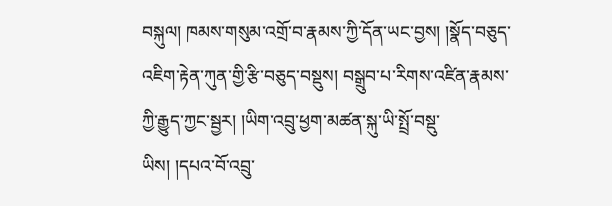བསྐུལ། ཁམས་གསུམ་འགྲོ་བ་རྣམས་ཀྱི་དོན་ཡང་བྱས། །སྣོད་བཅུད་འཇིག་རྟེན་ཀུན་གྱི་རྩི་བཅུད་བསྡུས། བསྒྲུབ་པ་རིགས་འཛིན་རྣམས་ཀྱི་རྒྱུད་ཀྱང་སྦྱར། །ཡིག་འབྲུ་ཕྱག་མཚན་སྐུ་ཡི་སྤྲོ་བསྡུ་ཡིས། །དཔའ་བོ་འབྲུ་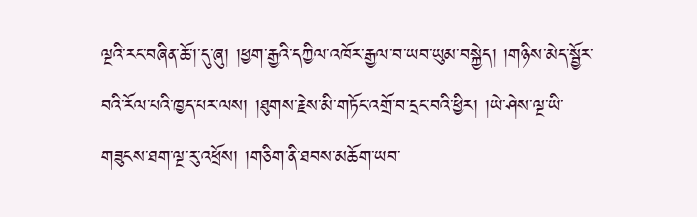ལྔའི་རང་བཞིན་ཆོ་།་དུ་ཞུ། །ཕྱག་རྒྱའི་དཀྱིལ་འཁོར་རྒྱལ་བ་ཡབ་ཡུམ་བསྐྱེད། །གཉིས་མེད་སྦྱོར་བའི་རོལ་པའི་ཁྱད་པར་ལས། །ཐུགས་རྗེས་མི་གཏོང་འགྲོ་བ་དྲང་བའི་ཕྱིར། །ཡེ་ཤེས་ལྔ་ཡི་གཟུངས་ཐག་ལྔ་རུ་འཕྲོས། །གཅིག་ནི་ཐབས་མཆོག་ཡབ་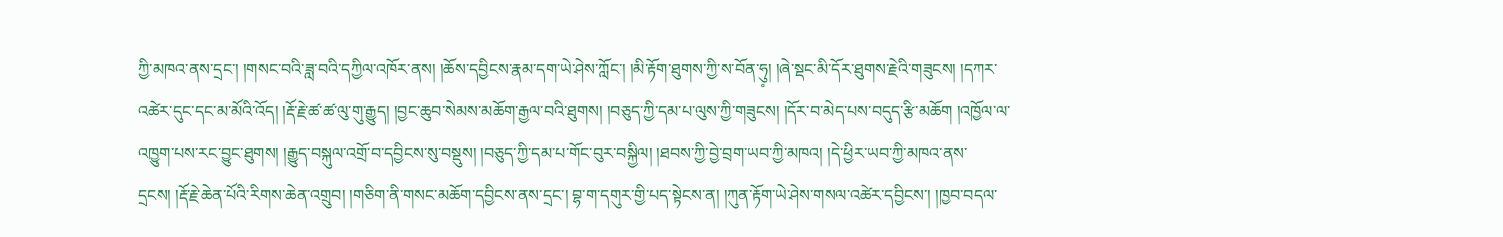ཀྱི་མཁའ་ནས་དྲང་། །གསང་བའི་ཟླ་བའི་དཀྱིལ་འཁོར་ནས། །ཆོས་དབྱིངས་རྣམ་དག་ཡེ་ཤེས་ཀློང་། །མི་རྟོག་ཐུགས་ཀྱི་ས་བོན་ཧུ༷། །ཞེ་སྡང་མི་དོར་ཐུགས་རྗེའི་གཟུངས། །དཀར་འཚེར་དུང་དང་མ་མོའི་འོད། །རྡོ་རྗེ་ཚ་ཚ་ལུ་གུ་རྒྱུད། །བྱང་ཆུབ་སེམས་མཆོག་རྒྱལ་བའི་ཐུགས། །བཅུད་ཀྱི་དམ་པ་ལུས་ཀྱི་གཟུངས། །དོར་བ་མེད་པས་བདུད་རྩི་མཆོག །འཁྱོལ་ལ་འཁྱུག་པས་རང་བྱུང་ཐུགས། །རྒྱུད་བསྐུལ་འགྲོ་བ་དབྱིངས་སུ་བསྡུས། །བཅུད་ཀྱི་དམ་པ་གོང་བུར་བསྐྱིལ། །ཐབས་ཀྱི་བྱེ་བྲག་ཡབ་ཀྱི་མཁའ། །དེ་ཕྱིར་ཡབ་ཀྱི་མཁའ་ནས་དྲངས། །རྡོ་རྗེ་ཆེན་པོའི་རིགས་ཆེན་འགྲུབ། །གཅིག་ནི་གསང་མཆོག་དབྱིངས་ནས་དྲང་། བྷ་ག་དགུར་གྱི་པད་སྟེངས་ན། །ཀུན་རྟོག་ཡེ་ཤེས་གསལ་འཚེར་དབྱིངས་། །ཁྱབ་བདལ་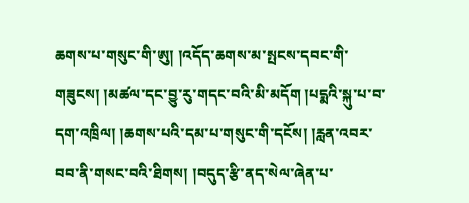ཆགས་པ་གསུང་གི་ཨུ། །འདོད་ཆགས་མ་སྤངས་དབང་གི་གཟུངས། །མཚལ་དང་བྱུ་རུ་གདང་བའི་མི་མདོག །པདྨའི་སྐུ་པ་བ་དག་འཁྲིལ། །ཆགས་པའི་དམ་པ་གསུང་གི་དངོས། །རླན་འབར་བབ་ནི་གསང་བའི་ཐིགས། །བདུད་རྩི་ནད་སེལ་ཞེན་པ་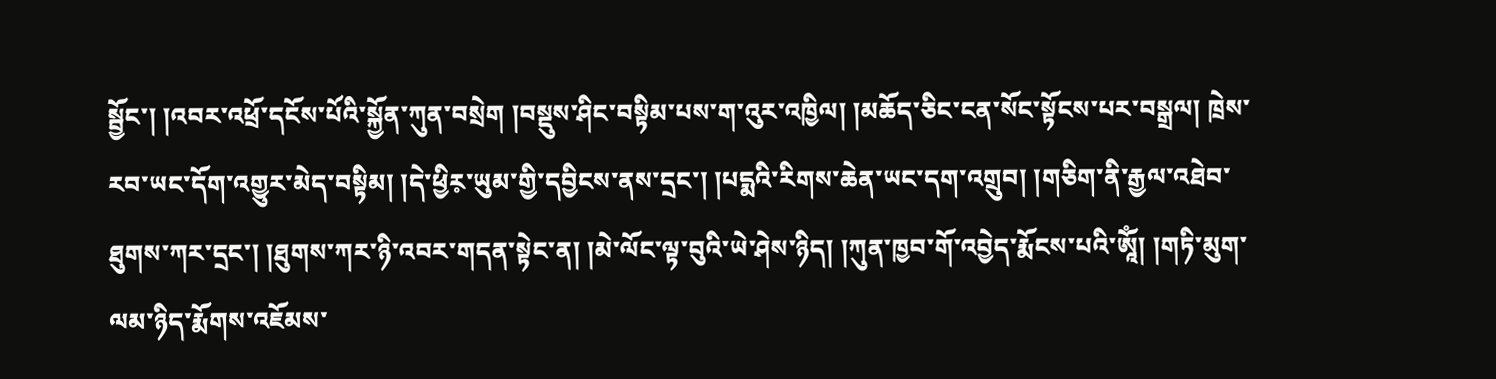སྦྱོང་། །འབར་འཕྲོ་དངོས་པོའི་སྐྱོན་ཀུན་བསྲེག །བསྡུས་ཤིང་བསྟིམ་པས་ག་འུར་འཁྱིལ། །མཆོད་ཅིང་ངན་སོང་སྟོངས་པར་བསྒྲལ། ཁྲེས་རབ་ཡང་དོག་འགྱུར་མེད་བསྟིམ། །དེ་ཕྱིར༷་ཡུམ་གྱི་དབྱིངས་ནས་དྲང་། །པདྨའི་རིགས་ཆེན་ཡང་དག་འགྲུབ། །གཅིག་ནི་རྒྱལ་འཐེབ་ཐུགས་ཀར་དྲང་། །ཐུགས་ཀར་ཉི་འབར་གདན་སྟེང་ན། །མེ་ལོང་ལྟ་བུའི་ཡེ་ཤེས་ཉིད། །ཀུན་ཁྱབ་གོ་འབྱེད་རྨོངས་པའི་ཨཱོཾ། །གཏི་མུག་ལམ་ཉིད་རྨོགས་འཇོམས་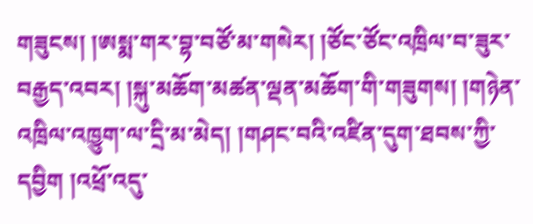གཟུངས། །ཨསྨ་གར་བྷ་བཙོ་མ་གསེར། །ཙོང་ཙོང་འཁྲིལ་བ་ཟུར་བརྒྱད་འབར། །སྐུ་མཆོག་མཚན་ལྡན་མཆོག་གི་གཟུགས། །གཉེན་འཁྲིལ་འཁྱུག་ལ་དྲི་མ་མེད། །གཤང་བའི་འཛིན་དུག་ཐབས་ཀྱི་དབྱིག །འཕྲོ་འདུ་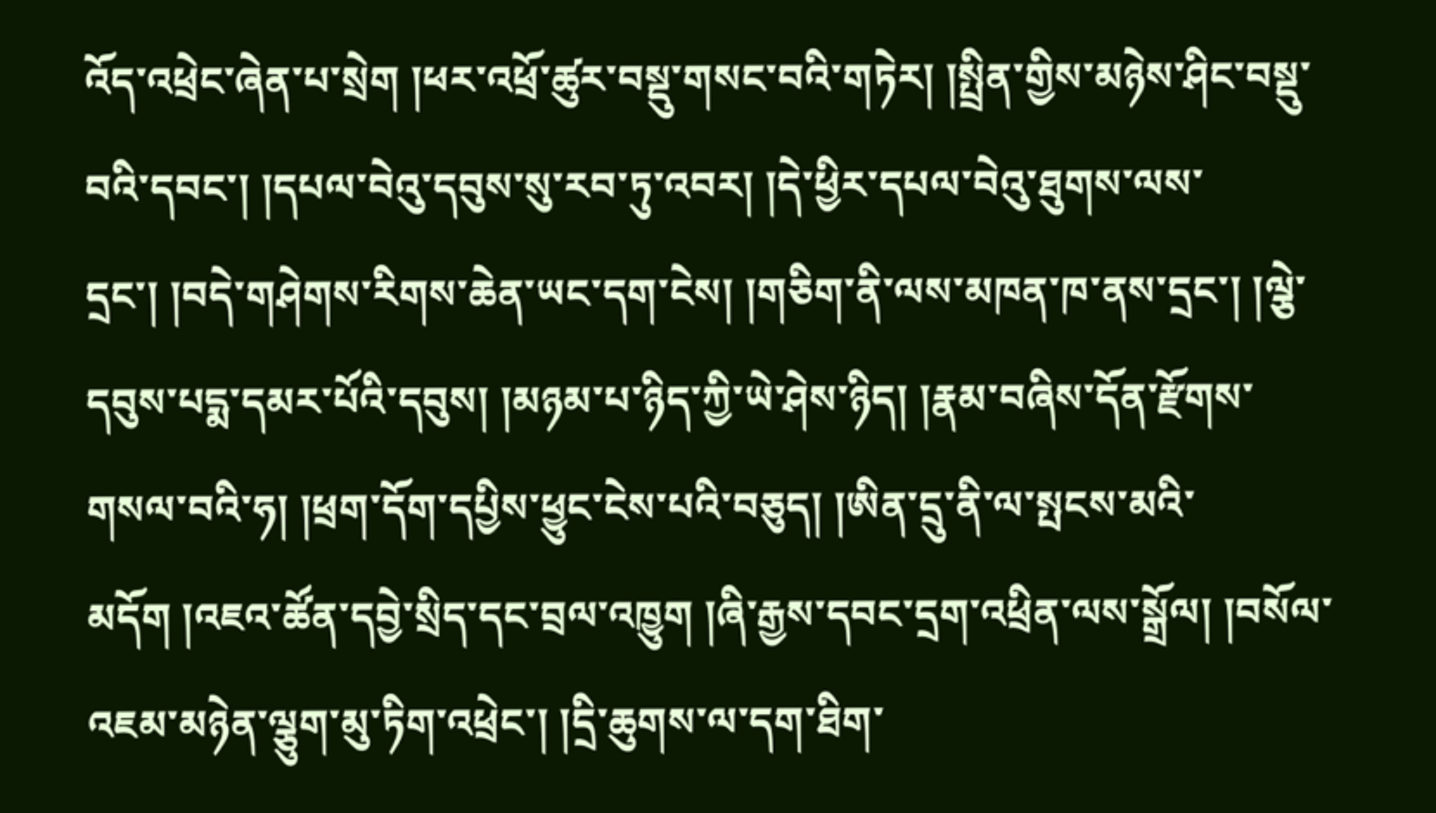འོད་འཕྲེང་ཞེན་པ་སྲེག །ཕར་འཕྲོ་ཚུར་བསྡུ་གསང་བའི་གཏེར། །སྤྲིན་གྱིས་མཉེས་ཤིང་བསྡུ་བའི་དབང་། །དཔལ་བེའུ་དབུས་སུ་རབ་ཏུ་འབར། །དེ་ཕྱིར་དཔལ་བེའུ་ཐུགས་ལས་དྲང་། །བདེ་གཤེགས་རིགས་ཆེན་ཡང་དག་ངེས། །གཅིག་ནི་ལས་མཁན་ཁ་ནས་དྲང་། །ལྕེ་དབུས་པདྨ་དམར་པོའི་དབུས། །མཉམ་པ་ཉིད་ཀྱི་ཡེ་ཤེས་ཉིད། །རྣམ་བཞིས་དོན་རྫོགས་གསལ་བའི་ཧ། །ཕྲག་དོག་དཔྱིས་ཕྱུང་ངེས་པའི་བཅུད། །ཨིན་དྲུ་ནི་ལ་སྤངས་མའི་མདོག །འཇའ་ཚོན་དབྱེ་སྲིད་དང་བྲལ་འཁྱུག །ཞི་རྒྱས་དབང་དྲག་འཕྲིན་ལས་སྒྲོལ། །བསོལ་འཇམ་མཉེན་ལྕུག་མུ་ཏིག་འཕྲེང་། །དྲི་ཆུགས་ལ་དག་ཐིག་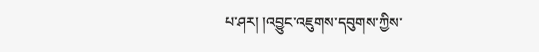པ་ཤར། །འབྱུང་འཇུགས་དབུགས་ཀྱིས་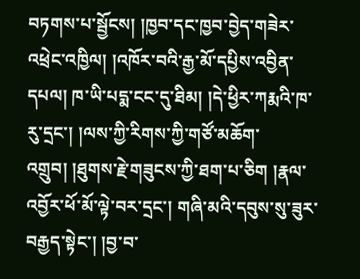བཏགས་པ་སྦྱོངས། །ཁྱབ་དང་ཁྱབ་བྱེད་གཟེར་འཕྲེང་འཁྱིལ། །འཁོར་བའི་རྒྱ་མོ་དཔྱིས་འབྱིན་དཔལ། ཁ་ཡི་པདྨ་ངང་དུ་ཐིམ། །དེ་ཕྱིར་ཀརྨའི་ཁ་རུ་དྲང་། །ལས་ཀྱི་རིགས་ཀྱི་གཙོ་མཆོག་འགྲུབ། །ཐུགས་རྗེ་གཟུངས་ཀྱི་ཐག་པ་ཅིག །རྣལ་འབྱོར་ཕོ་མོ་ལྟེ་བར་དྲང་། གཞི་མའི་དབུས་སུ་ཟུར་བརྒྱད་སྟེང་། །བྱ་བ་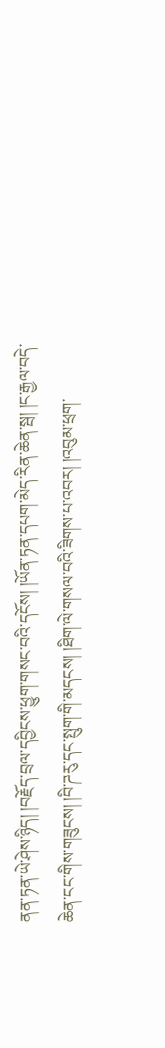ནན་ཏན་ཡེ་ཤེས་ཉིད། །བརྗོད་བྲལ་དབྱིངས་ཕྱུག་གསང་བའི་དངོས། །ཡོན་ཏན་དཔག་མེད་རིན་ཆེན་སྦ། །ང་རྒྱལ་བདེ་ཆེན་ངང་གིས་གཟུངས། །བི་ཌརུ་དང་སྤུག་གི་མདངས། །ཐིག་ལེ་གསལ་བའི་ཟིགས་པ་འབར། །འབུམ་ཕྲག་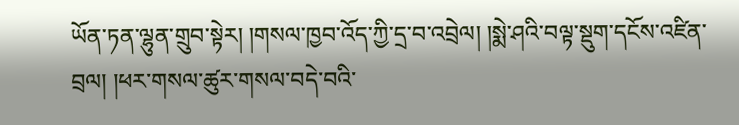ཡོན་ཏན་ལྷུན་གྲུབ་སྟེར། །གསལ་ཁྱབ་འོད་ཀྱི་དྲ་བ་འབྲེལ། །སྨེ་ཤའི་བལྟ་སྡུག་དངོས་འཛིན་བྲལ། །ཕར་གསལ་ཚུར་གསལ་བདེ་བའི་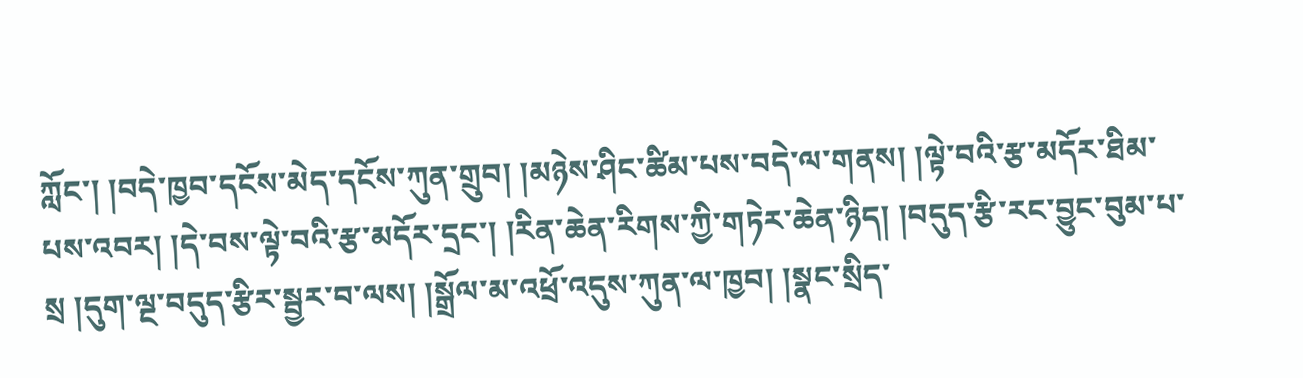ཀློང་། །བདེ་ཁྱབ་དངོས་མེད་དངོས་ཀུན་གྲུབ། །མཉེས་ཤིང་ཚིམ་པས་བདེ་ལ་གནས། །ལྟེ་བའི་རྩ་མདོར་ཐིམ་པས་འབར། །དེ་བས་ལྟེ་བའི་རྩ་མདོར་དྲང་། །རིན་ཆེན་རིགས་ཀྱི་གཏེར་ཆེན་ཉིད། །བདུད་རྩི་རང་བྱུང་བུམ་པ་སྲ །དུག་ལྔ་བདུད་རྩིར་སྦྱར་བ་ལས། །སྒྲོལ་མ་འཕྲོ་འདུས་ཀུན་ལ་ཁྱབ། །སྣང་སྲིད་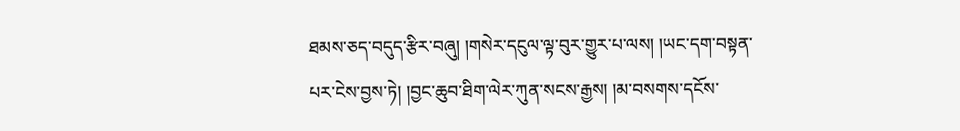ཐམས་ཅད་བདུད་རྩིར་བཞུ། །གསེར་དངུལ་ལྟ་བུར་གྱུར་པ་ལས། །ཡང་དག་བསྟན་པར་ངེས་བྱས་ཏེ། །བྱང་ཆུབ་ཐིག་ལེར་ཀུན་སངས་རྒྱས། །མ་བསགས་དངོས་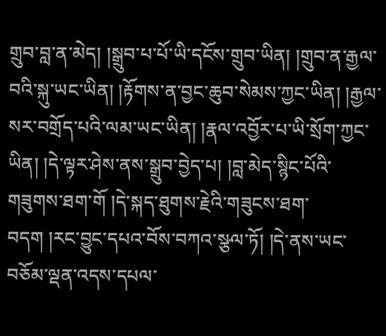གྲུབ་བླ་ན་མེད། །སྒྲུབ་པ་པོ་ཡི་དངོས་གྲུབ་ཡིན། །གྲུབ་ན་རྒྱལ་བའི་སྐུ་ཡང་ཡིན། །རྟོགས་ན་བྱང་ཆུབ་སེམས་ཀྱང་ཡིན། །རྒྱལ་སར་བགྲོད་པའི་ལམ་ཡང་ཡིན། །རྣལ་འབྱོར་པ་ཡི་སྲོག་ཀྱང་ཡིན། །དེ་ལྟར་ཤེས་ནས་སྒྲུབ་བྱེད་པ། །བླ་མེད་སྙིང་པོའི་གཟུགས་ཐག་གོ །དེ་སྐད་ཐུགས་རྗེའི་གཟུངས་ཐག་བདག །རང་བྱུང་དཔའ་བོས་བཀའ་སྩལ་ཏོ། །དེ་ནས་ཡང་བཅོམ་ལྡན་འདས་དཔལ་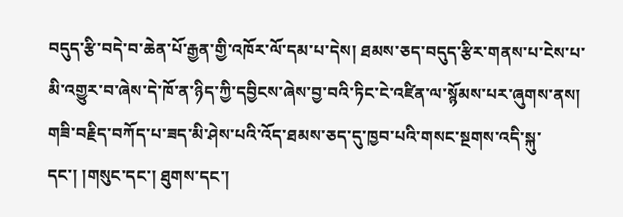བདུད་རྩི་བདེ་བ་ཆེན་པོ་རྒྱན་གྱི་འཁོར་ལོ་དམ་པ་དེས། ཐམས་ཅད་བདུད་རྩིར་གནས་པ་ངེས་པ་མི་འགྱུར་བ་ཞེས་དེ་ཁོ་ན་ཉིད་ཀྱི་དབྱིངས་ཞེས་བྱ་བའི་ཏིང་ངེ་འཛིན་ལ་སྙོམས་པར་ཞུགས་ནས། གཟི་བརྗིད་བཀོད་པ་ཟད་མི་ཤེས་པའི་འོད་ཐམས་ཅད་དུ་ཁྱབ་པའི་གསང་སྔགས་འདི་སྐུ་དང་། །གསུང་དང་། ཐུགས་དང་།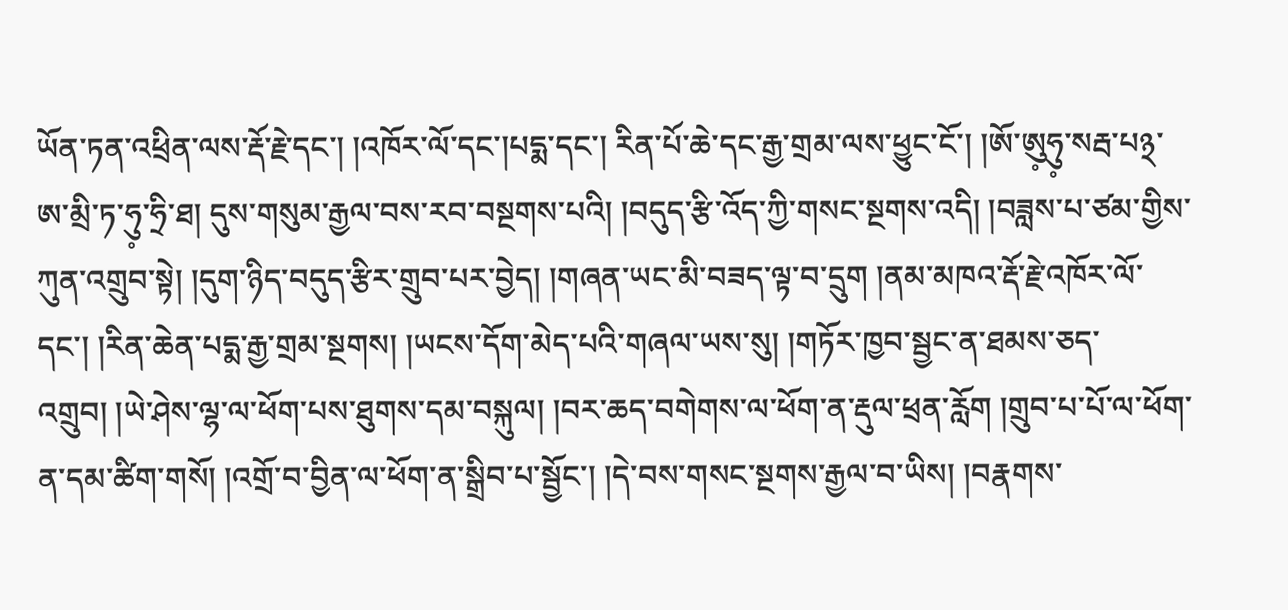ཡོན་ཏན་འཕྲིན་ལས་རྡོ་རྗེ་དང་། །འཁོར་ལོ་དང་།པདྨ་དང་། རིན་པོ་ཆེ་དང་རྒྱ་གྲམ་ལས་ཕྱུང་ངོ་། །ཨོ་ཨུ༷ཧུ༷་སརྦ་པ྅་ཨ་མྲི་ཏ་ཧུ༷་ཧྲི་ཐ། དུས་གསུམ་རྒྱལ་བས་རབ་བསྔགས་པའི། །བདུད་རྩི་འོད་ཀྱི་གསང་སྔགས་འདི། །བཟླས་པ་ཙམ་གྱིས་ཀུན་འགྲུབ་སྟེ། །དུག་ཉིད་བདུད་རྩིར་གྲུབ་པར་བྱེད། །གཞན་ཡང་མི་བཟད་ལྟ་བ་དྲུག །ནམ་མཁའ་རྡོ་རྗེ་འཁོར་ལོ་དང་། །རིན་ཆེན་པདྨ་རྒྱ་གྲམ་སྔགས། །ཡངས་དོག་མེད་པའི་གཞལ་ཡས་སུ། །གཏོར་ཁྱབ་སྦྱང་ན་ཐམས་ཅད་འགྲུབ། །ཡེ་ཤེས་ལྷ་ལ་ཕོག་པས་ཐུགས་དམ་བསྐུལ། །བར་ཆད་བགེགས་ལ་ཕོག་ན་རྡུལ་ཕྲན་རློག །གྲུབ་པ་པོ་ལ་ཕོག་ན་དམ་ཚིག་གསོ། །འགྲོ་བ་བྱིན་ལ་ཕོག་ན་སྒྲིབ་པ་སྦྱོང་། །དེ་བས་གསང་སྔགས་རྒྱལ་བ་ཡིས། །བརྣགས་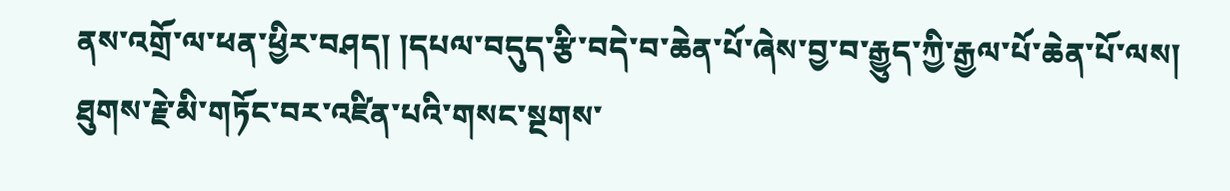ནས་འགྲོ་ལ་ཕན་ཕྱིར་བཤད། །དཔལ་བདུད་རྩི་བདེ་བ་ཆེན་པོ་ཞེས་བྱ་བ་རྒྱུད་ཀྱི་རྒྱལ་པོ་ཆེན་པོ་ལས། ཐུགས་རྗེ་མི་གཏོང་བར་འཛིན་པའི་གསང་སྔགས་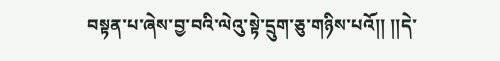བསྟན་པ་ཞེས་བྱ་བའི་ལེའུ་སྟེ་དྲུག་ཅུ་གཉིས་པའོ།། །།དེ་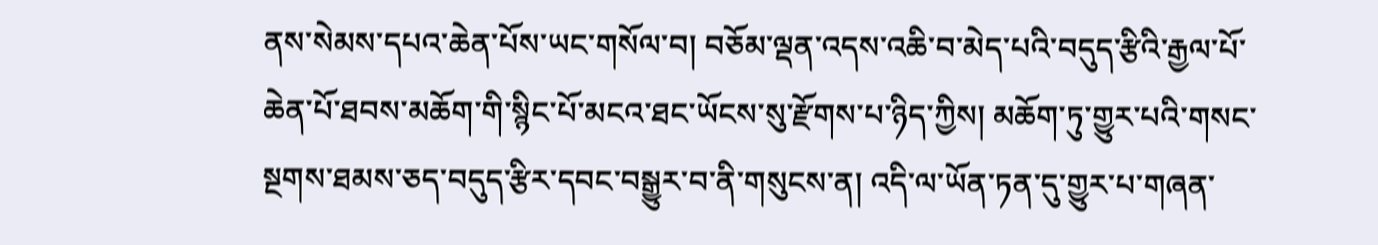ནས་སེམས་དཔའ་ཆེན་པོས་ཡང་གསོལ་བ། བཅོམ་ལྡན་འདས་འཆི་བ་མེད་པའི་བདུད་རྩིའི་རྒྱལ་པོ་ཆེན་པོ་ཐབས་མཆོག་གི་སྙིང་པོ་མངའ་ཐང་ཡོངས་སུ་རྫོགས་པ་ཉིད་ཀྱིས། མཆོག་ཏུ་གྱུར་པའི་གསང་སྔགས་ཐམས་ཅད་བདུད་རྩིར་དབང་བསྒྱུར་བ་ནི་གསུངས་ན། འདི་ལ་ཡོན་ཏན་དུ་གྱུར་པ་གཞན་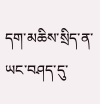དག་མཆིས་སྲིད་ན་ཡང་བཤད་དུ་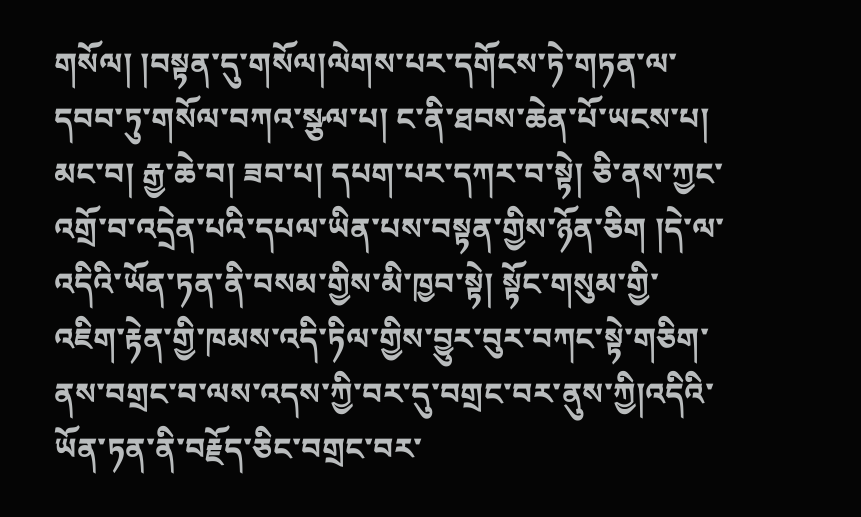གསོལ། །བསྟན་དུ་གསོལ།ལེགས་པར་དགོངས་ཏེ་གཏན་ལ་དབབ་ཏུ་གསོལ་བཀའ་སྩལ་པ། ང་ནི་ཐབས་ཆེན་པོ་ཡངས་པ། མང་བ། རྒྱ་ཆེ་བ། ཟབ་པ། དཔག་པར་དཀར་བ་སྟེ། ཅི་ནས་ཀྱང་འགྲོ་བ་འདྲེན་པའི་དཔལ་ཡིན་པས་བསྟན་གྱིས་ཉོན་ཅིག །དེ་ལ་འདིའི་ཡོན་ཏན་ནི་བསམ་གྱིས་མི་ཁྱབ་སྟེ། སྟོང་གསུམ་གྱི་འཇིག་རྟེན་གྱི་ཁམས་འདི་ཏིལ་གྱིས་བྱུར་བུར་བཀང་སྟེ་གཅིག་ནས་བགྲང་བ་ལས་འདས་ཀྱི་བར་དུ་བགྲང་བར་ནུས་ཀྱི།འདིའི་ཡོན་ཏན་ནི་བརྗོད་ཅིང་བགྲང་བར་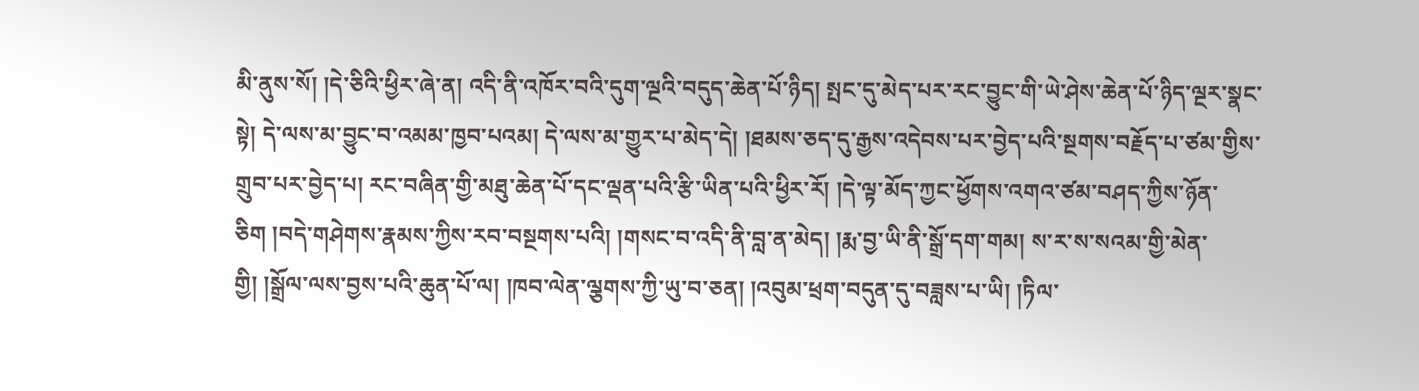མི་ནུས་སོ། །དེ་ཅིའི་ཕྱིར་ཞེ་ན། འདི་ནི་འཁོར་བའི་དུག་ལྔའི་བདུད་ཆེན་པོ་ཉིད། སྤང་དུ་མེད་པར་རང་བྱུང་གི་ཡེ་ཤེས་ཆེན་པོ་ཉིད་ལྔར་སྣང་སྟེ། དེ་ལས་མ་བྱུང་བ་འམམ་ཁྱབ་པའམ། དེ་ལས་མ་གྱུར་པ་མེད་དེ། །ཐམས་ཅད་དུ་རྒྱས་འདེབས་པར་བྱེད་པའི་སྔགས་བརྗོད་པ་ཙམ་གྱིས་གྲུབ་པར་བྱེད་པ། རང་བཞིན་གྱི་མཐུ་ཆེན་པོ་དང་ལྡན་པའི་རྩི་ཡིན་པའི་ཕྱིར་རོ། །དེ་ལྟ་མོད་ཀྱང་ཕྱོགས་འགའ་ཙམ་བཤད་ཀྱིས་ཉོན་ཅིག །བདེ་གཤེགས་རྣམས་ཀྱིས་རབ་བསྔགས་པའི། །གསང་བ་འདི་ནི་བླ་ན་མེད། །རྨ་བྱ་ཡི་ནི་སྒྲོ་དག་གམ། ས་ར་ས་སའམ་གྱི་མེན་གྱི། །སྒྲོལ་ལས་བྱས་པའི་ཆུན་པོ་ལ། །ཁབ་ལེན་ལྕགས་ཀྱི་ཡུ་བ་ཅན། །འབུམ་ཕྲག་བདུན་དུ་བཟླས་པ་ཡི། །ཏིལ་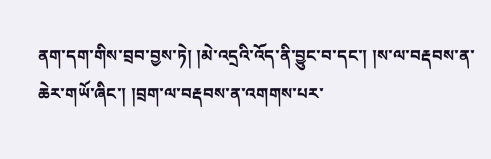ནག་དག་གིས་བྲབ་བྱས་ཏེ། །མེ་འདྲའི་འོད་ནི་བྱུང་བ་དང་། །ས་ལ་བརྡབས་ན་ཆེར་གཡོ་ཞིང་། །བྲག་ལ་བརྡབས་ན་འགགས་པར་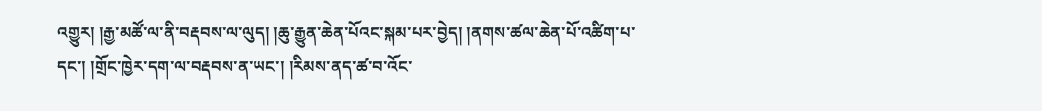འགྱུར། །རྒྱ་མཚོ་ལ་ནི་བརྡབས་ལ་ལུད། །ཆུ་རྒྱུན་ཆེན་པོའང་སྐམ་པར་བྱེད། །ནགས་ཚལ་ཆེན་པོ་འཚིག་པ་དང་། །གྲོང་ཁྱེར་དག་ལ་བརྡབས་ན་ཡང་། །རིམས་ནད་ཚ་བ་འོང་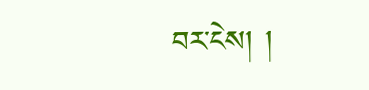བར་ངེས། །